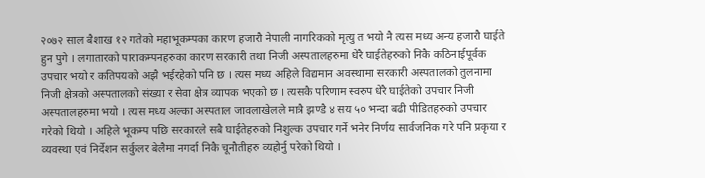२०७२ साल बैशाख १२ गतेको महाभूकम्पका कारण हजारौ नेपाली नागरिकको मृत्यु त भयो नै त्यस मध्य अन्य हजारौ घाईते हुन पुगे । लगातारको पाराकम्पनहरुका कारण सरकारी तथा निजी अस्पतालहरुमा धेरै घाईतेहरुको निकै कठिनाईपूर्वक उपचार भयो र कतिपयको अझै भईरहेको पनि छ । त्यस मध्य अहिले विद्यमान अवस्थामा सरकारी अस्पतालको तुलनामा निजी क्षेत्रको अस्पतालको संख्या र सेवा क्षेत्र व्यापक भएको छ । त्यसकै परिणाम स्वरुप धेरै घाईतेको उपचार निजी अस्पतालहरुमा भयो । त्यस मध्य अल्का अस्पताल जावलाखेलले मात्रै झण्डै ४ सय ५० भन्दा बढी पीडितहरुको उपचार गरेको थियो । अहिले भूकम्प पछि सरकारले सबै घाईतेहरुको निशुल्क उपचार गर्ने भनेर निर्णय सार्वजनिक गरे पनि प्रकृया र व्यवस्था एवं निर्देशन सर्कुलर बेलैमा नगर्दा निकै चूनौतीहरु व्यहोर्नु परेको थियो ।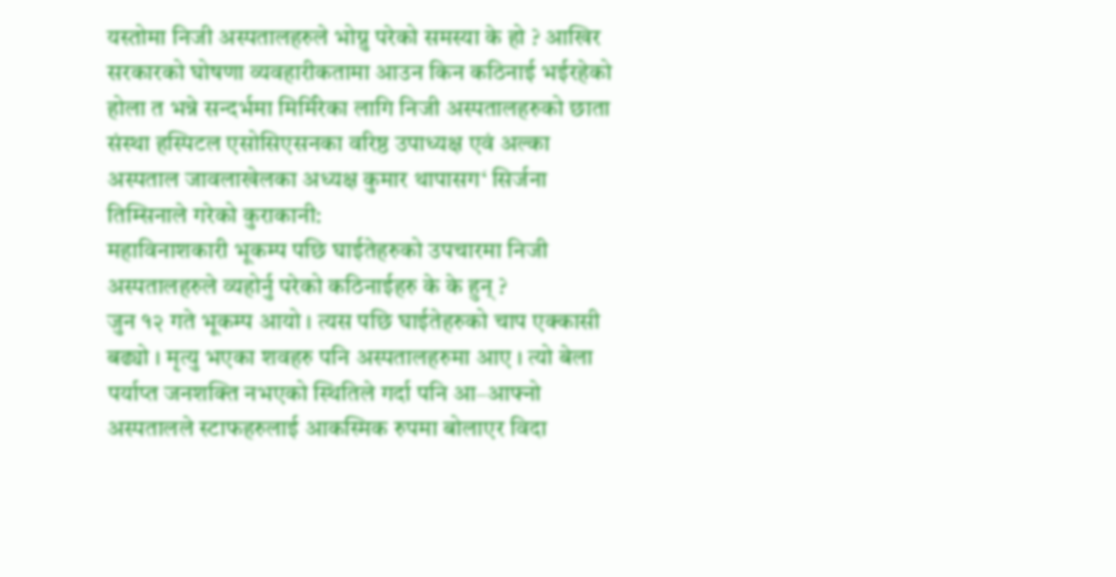यस्तोमा निजी अस्पतालहरुले भोग्नु परेको समस्या के हो ? आखिर सरकारको घोषणा व्यवहारीकतामा आउन किन कठिनाई भईरहेको होला त भन्ने सन्दर्भमा मिर्मिरेका लागि निजी अस्पतालहरुको छाता संस्था हस्पिटल एसोसिएसनका वरिष्ठ उपाध्यक्ष एवं अल्का अस्पताल जावलाखेलका अध्यक्ष कुमार थापासग‘ सिर्जना तिम्सिनाले गरेको कुराकानी:
महाविनाशकारी भूकम्प पछि घाईतेहरुको उपचारमा निजी अस्पतालहरुले व्यहोर्नु परेको कठिनाईहरु के के हुन् ?
जुन १२ गते भूकम्प आयो । त्यस पछि घाईतेहरुको चाप एक्कासी बढ्यो । मृत्यु भएका शवहरु पनि अस्पतालहरुमा आए । त्यो बेला पर्याप्त जनशक्ति नभएको स्थितिले गर्दा पनि आ–आफ्नो अस्पतालले स्टाफहरुलाई आकस्मिक रुपमा बोलाएर विदा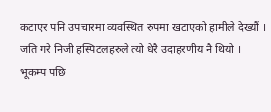कटाएर पनि उपचारमा व्यवस्थित रुपमा खटाएको हामीले देख्यौं । जति गरे निजी हस्पिटलहरुले त्यो धेरै उदाहरणीय नै थियो ।
भूकम्प पछि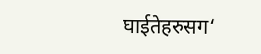घाईतेहरुसग‘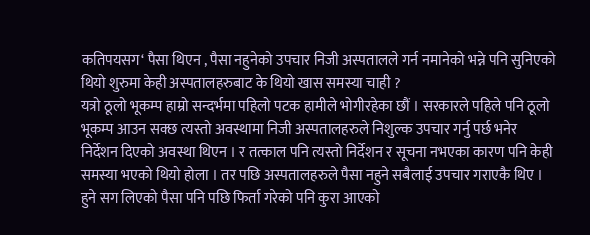कतिपयसग‘ पैसा थिएन , पैसा नहुनेको उपचार निजी अस्पतालले गर्न नमानेको भन्ने पनि सुनिएको थियो शुरुमा केही अस्पतालहरुबाट के थियो खास समस्या चाही ?
यत्रो ठूलो भूकम्प हाम्रो सन्दर्भमा पहिलो पटक हामीले भोगीरहेका छौं । सरकारले पहिले पनि ठूलो भूकम्प आउन सक्छ त्यस्तो अवस्थामा निजी अस्पतालहरुले निशुल्क उपचार गर्नु पर्छ भनेर निर्देशन दिएको अवस्था थिएन । र तत्काल पनि त्यस्तो निर्देशन र सूचना नभएका कारण पनि केही समस्या भएको थियो होला । तर पछि अस्पतालहरुले पैसा नहुने सबैलाई उपचार गराएकै थिए । हुने सग लिएको पैसा पनि पछि फिर्ता गरेको पनि कुरा आएको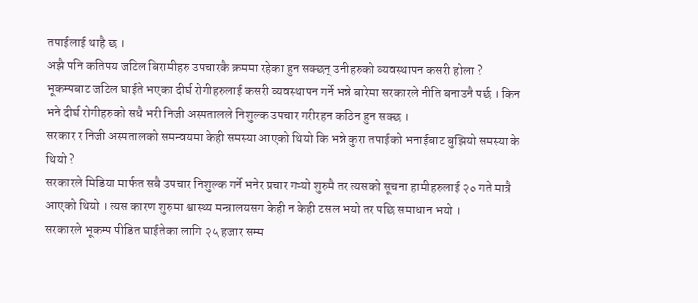तपाईलाई थाहै छ ।
अझै पनि कतिपय जटिल बिरामीहरु उपचारकै क्रममा रहेका हुन सक्छन् उनीहरुको व्यवस्थापन कसरी होला ?
भूकम्पबाट जटिल घाईते भएका दीर्घ रोगीहरुलाई कसरी व्यवस्थापन गर्ने भन्ने बारेमा सरकारले नीति बनाउनै पर्छ । किन भने दीर्घ रोगीहरुको सधै भरी निजी अस्पतालले निशुल्क उपचार गरीरहन कठिन हुन सक्छ ।
सरकार र निजी अस्पतालको समन्वयमा केही समस्या आएको थियो कि भन्ने कुरा तपाईको भनाईबाट बुझियो समस्या के थियो ?
सरकारले मिडिया मार्फत सबै उपचार निशुल्क गर्ने भनेर प्रचार गऱ्यो शुरुमै तर त्यसको सूचना हामीहरुलाई २० गते मात्रै आएको थियो । त्यस कारण शुरुमा श्वास्थ्य मन्त्रालयसग केही न केही टसल भयो तर पछि समाधान भयो ।
सरकारले भूकम्प पीडित घाईतेका लागि २५ हजार सम्म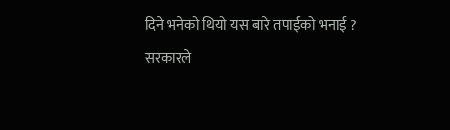दिने भनेको थियो यस बारे तपाईको भनाई ?
सरकारले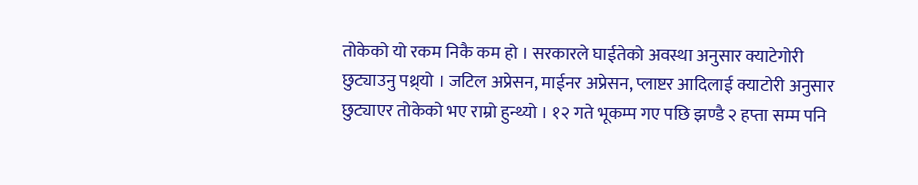तोकेको यो रकम निकै कम हो । सरकारले घाईतेको अवस्था अनुसार क्याटेगोरी छुट्याउनु पथ्र्यो । जटिल अप्रेसन, माईनर अप्रेसन, प्लाष्टर आदिलाई क्याटोरी अनुसार छुट्याएर तोकेको भए राम्रो हुन्थ्यो । १२ गते भूकम्प गए पछि झण्डै २ हप्ता सम्म पनि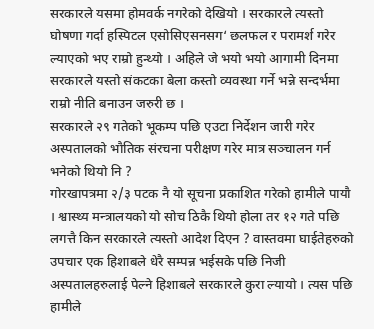सरकारले यसमा होमवर्क नगरेको देखियो । सरकारले त्यस्तो घोषणा गर्दा हस्पिटल एसोसिएसनसग‘ छलफल र परामर्श गरेर ल्याएको भए राम्रो हुन्थ्यो । अहिले जे भयो भयो आगामी दिनमा सरकारले यस्तो संकटका बेला कस्तो व्यवस्था गर्ने भन्ने सन्दर्भमा राम्रो नीति बनाउन जरुरी छ ।
सरकारले २९ गतेको भूकम्प पछि एउटा निर्देशन जारी गरेर अस्पतालको भौतिक संरचना परीक्षण गरेर मात्र सञ्चालन गर्न भनेको थियो नि ?
गोरखापत्रमा २/३ पटक नै यो सूचना प्रकाशित गरेको हामीले पायौ । श्वास्थ्य मन्त्रालयको यो सोच ठिकै थियो होला तर १२ गते पछि लगत्तै किन सरकारले त्यस्तो आदेश दिएन ? वास्तवमा घाईतेहरुको उपचार एक हिशाबले धेरै सम्पन्न भईसके पछि निजी अस्पतालहरुलाई पेल्ने हिशाबले सरकारले कुरा ल्यायो । त्यस पछि हामीले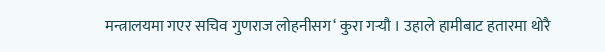मन्त्रालयमा गएर सचिव गुणराज लोहनीसग‘ कुरा गऱ्यौ । उहाले हामीबाट हतारमा थोरै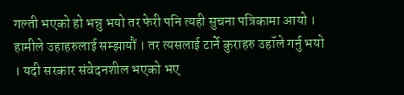गल्ती भएको हो भन्नु भयो तर फेरी पनि त्यही सुचना पत्रिकामा आयो । हामीले उहाहरुलाई सम्झायौं । तर त्यसलाई टार्ने कुराहरु उहॉले गर्नु भयो । यदी सरकार संवेदनशील भएको भए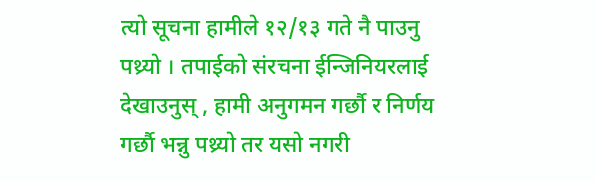त्यो सूचना हामीले १२/१३ गते नै पाउनु पथ्र्यो । तपाईको संरचना ईन्जिनियरलाई देखाउनुस् , हामी अनुगमन गर्छौ र निर्णय गर्छौ भन्नु पथ्र्यो तर यसो नगरी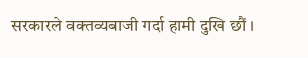सरकारले वक्तव्यबाजी गर्दा हामी दुखि छौं ।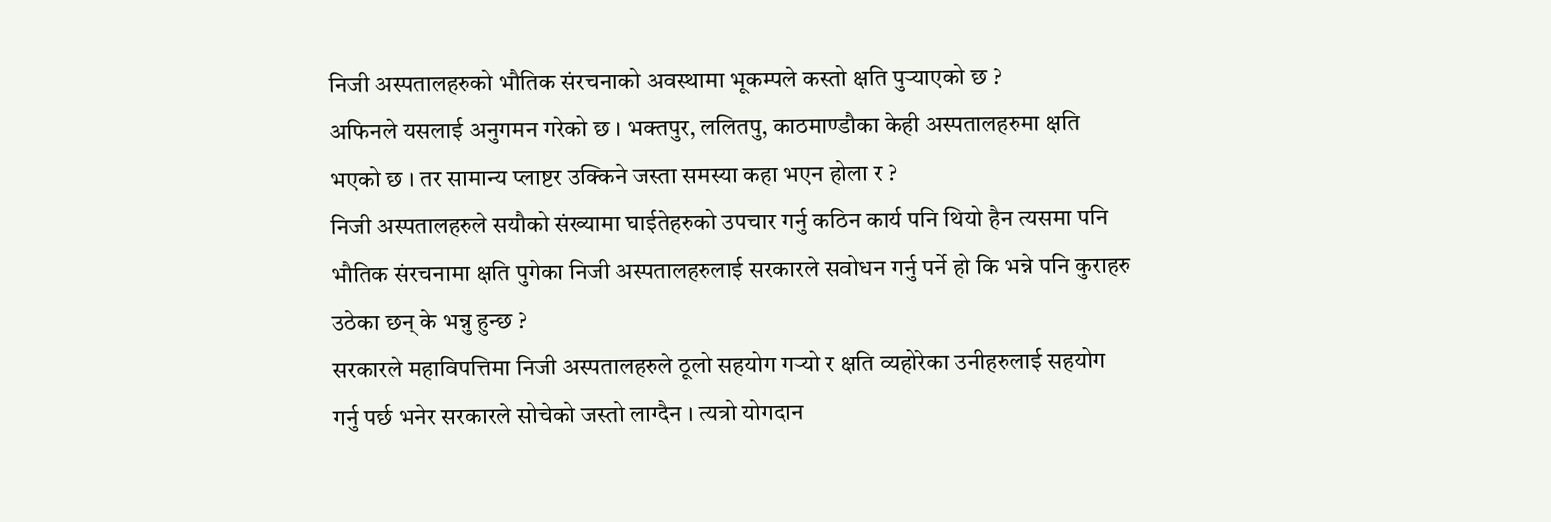निजी अस्पतालहरुको भौतिक संरचनाको अवस्थामा भूकम्पले कस्तो क्षति पुऱ्याएको छ ?
अफिनले यसलाई अनुगमन गरेको छ । भक्तपुर, ललितपु, काठमाण्डौका केही अस्पतालहरुमा क्षति भएको छ । तर सामान्य प्लाष्टर उक्किने जस्ता समस्या कहा भएन होला र ?
निजी अस्पतालहरुले सयौको संख्यामा घाईतेहरुको उपचार गर्नु कठिन कार्य पनि थियो हैन त्यसमा पनि भौतिक संरचनामा क्षति पुगेका निजी अस्पतालहरुलाई सरकारले सवोधन गर्नु पर्ने हो कि भन्ने पनि कुराहरु उठेका छन् के भन्नु हुन्छ ?
सरकारले महाविपत्तिमा निजी अस्पतालहरुले ठूलो सहयोग गऱ्यो र क्षति व्यहोरेका उनीहरुलाई सहयोग गर्नु पर्छ भनेर सरकारले सोचेको जस्तो लाग्दैन । त्यत्रो योगदान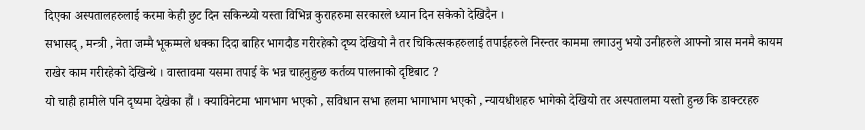दिएका अस्पतालहरुलाई करमा केही छुट दिन सकिन्थ्यो यस्ता विभिन्न कुराहरुमा सरकारले ध्यान दिन सकेको देखिदैन ।
सभासद् , मन्त्री , नेता जम्मै भूकम्मले धक्का दिदा बाहिर भागदौड गरीरहेको दृष्य देखियो नै तर चिकित्सकहरुलाई तपाईहरुले निरन्तर काममा लगाउनु भयो उनीहरुले आफ्नो त्रास मनमै कायम राखेर काम गरीरहेको देखिन्थे । वास्तावमा यसमा तपाई के भन्न चाहनुहुन्छ कर्तव्य पालनाको दृष्टिबाट ?
यो चाही हामीले पनि दृष्यमा देखेका हौं । क्याविनेटमा भागभाग भएको , सविधान सभा हलमा भागाभाग भएको , न्यायधीशहरु भागेको देखियो तर अस्पतालमा यस्तो हुन्छ कि डाक्टरहरु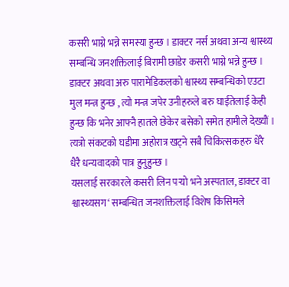कसरी भाग्ने भन्ने समस्या हुन्छ । डाक्टर नर्स अथवा अन्य श्वास्थ्य सम्बन्धि जनशक्तिलाई बिरामी छाडेर कसरी भाग्ने भन्ने हुन्छ । डाक्टर अथवा अरु पारामेडिकलको श्वास्थ्य सम्बन्धिको एउटा मुल मन्त्र हुन्छ , त्यो मन्त्र जपेर उनीहरुले बरु घाईतेलाई केही हुन्छ कि भनेर आफ्नै हातले छेकेर बसेको समेत हामीले देख्यौं । त्यत्रो संकटको घडीमा अहोरात्र खट्ने सबै चिकित्सकहरु धेरै धैरै धन्यवादको पात्र हुनुहुन्छ ।
यसलाई सरकारले कसरी लिन पऱ्यो भने अस्पताल, डाक्टर वा श्वास्थ्यसग‘ सम्बन्धित जनशक्तिलाई विशेष किसिमले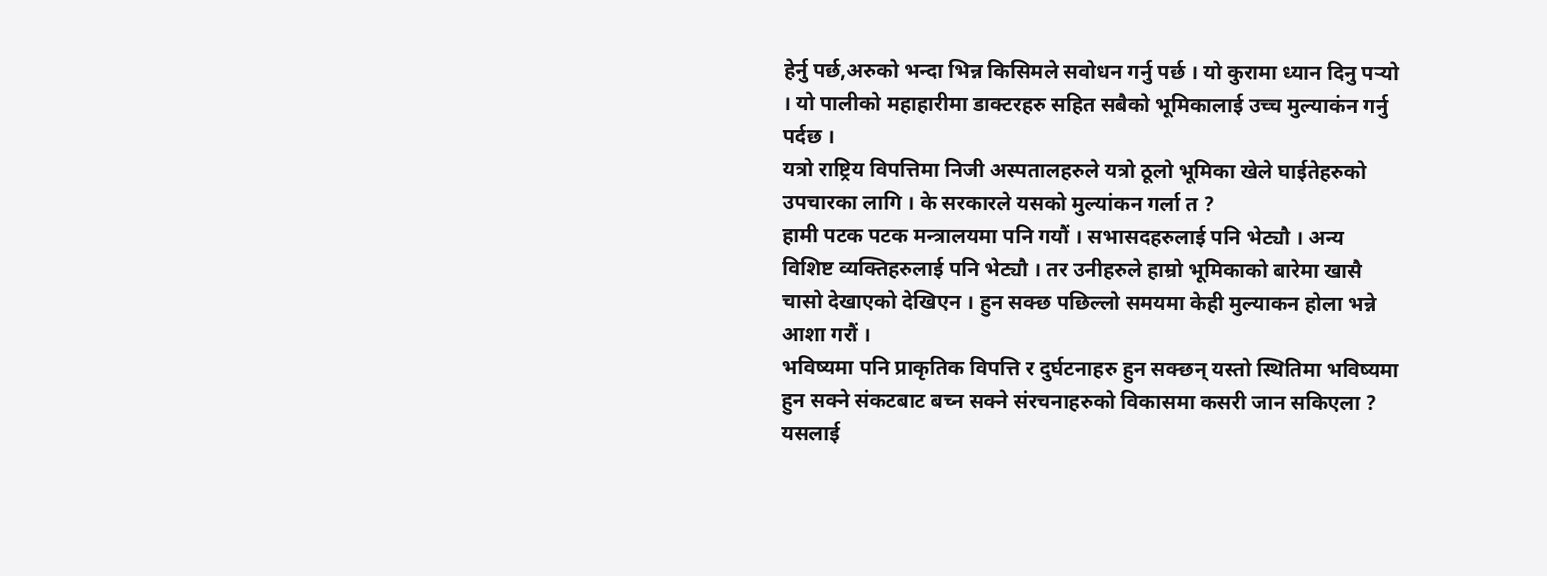हेर्नु पर्छ,अरुको भन्दा भिन्न किसिमले सवोधन गर्नु पर्छ । यो कुरामा ध्यान दिनु पऱ्यो । यो पालीको महाहारीमा डाक्टरहरु सहित सबैको भूमिकालाई उच्च मुल्याकंन गर्नु पर्दछ ।
यत्रो राष्ट्रिय विपत्तिमा निजी अस्पतालहरुले यत्रो ठूलो भूमिका खेले घाईतेहरुको उपचारका लागि । के सरकारले यसको मुल्यांकन गर्ला त ?
हामी पटक पटक मन्त्रालयमा पनि गयौं । सभासदहरुलाई पनि भेट्यौ । अन्य विशिष्ट व्यक्तिहरुलाई पनि भेट्यौ । तर उनीहरुले हाम्रो भूमिकाको बारेमा खासै चासो देखाएको देखिएन । हुन सक्छ पछिल्लो समयमा केही मुल्याकन होला भन्ने आशा गरौं ।
भविष्यमा पनि प्राकृतिक विपत्ति र दुर्घटनाहरु हुन सक्छन् यस्तो स्थितिमा भविष्यमा हुन सक्ने संकटबाट बच्न सक्ने संरचनाहरुको विकासमा कसरी जान सकिएला ?
यसलाई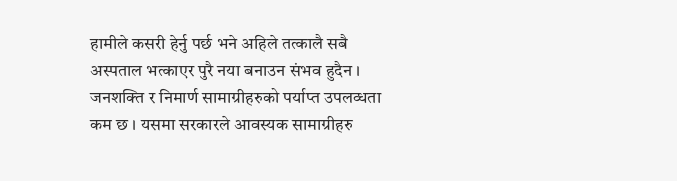हामीले कसरी हेर्नु पर्छ भने अहिले तत्कालै सबै अस्पताल भत्काएर पुरै नया बनाउन संभव हुदैन । जनशक्ति र निमार्ण सामाग्रीहरुको पर्याप्त उपलव्धता कम छ । यसमा सरकारले आवस्यक सामाग्रीहरु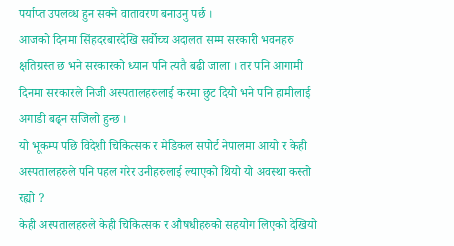पर्याप्त उपलव्ध हुन सक्ने वातावरण बनाउनु पर्छ ।
आजको दिनमा सिंहदरबारदेखि सर्वोच्च अदालत सम्म सरकारी भवनहरु क्षतिग्रस्त छ भने सरकारको ध्यान पनि त्यतै बढी जाला । तर पनि आगामी दिनमा सरकारले निजी अस्पतालहरुलाई करमा छुट दियो भने पनि हामीलाई अगाडी बढ्न सजिलो हुन्छ ।
यो भूकम्प पछि विदेशी चिकित्सक र मेडिकल सपोर्ट नेपालमा आयो र केही अस्पतालहरुले पनि पहल गरेर उनीहरुलाई ल्याएको थियो यो अवस्था कस्तो रह्यो ?
केही अस्पतालहरुले केही चिकित्सक र औषधीहरुको सहयोग लिएको देखियो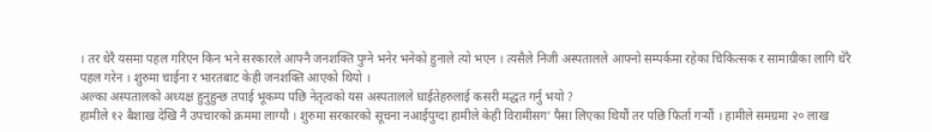। तर धेरै यसमा पहल गरिएन किन भने सरकारले आफ्नै जनशक्ति पुग्ने भनेर भनेको हुनाले त्यो भएन । त्यसैले निजी अस्पतालले आफ्नो सम्पर्कमा रहेका चिकित्सक र सामाग्रीका लागि धेरै पहल गरेन । शुरुमा चाईना र भारतबाट केही जनशक्ति आएको थियो ।
अल्का अस्पतालको अध्यक्ष हुनुहुन्छ तपाई भूकम्प पछि नेतृत्वको यस अस्पतालले घाईतेहरुलाई कसरी मद्धत गर्नु भयो ?
हामीले १२ बैशाख देखि नै उपचारको क्रममा लाग्यौ । शुरुमा सरकारको सूचना नआईपुग्दा हामीले केही विरामीसग‘ पैसा लिएका थियौं तर पछि फिर्ता गऱ्यौं । हामीले समग्रमा २० लाख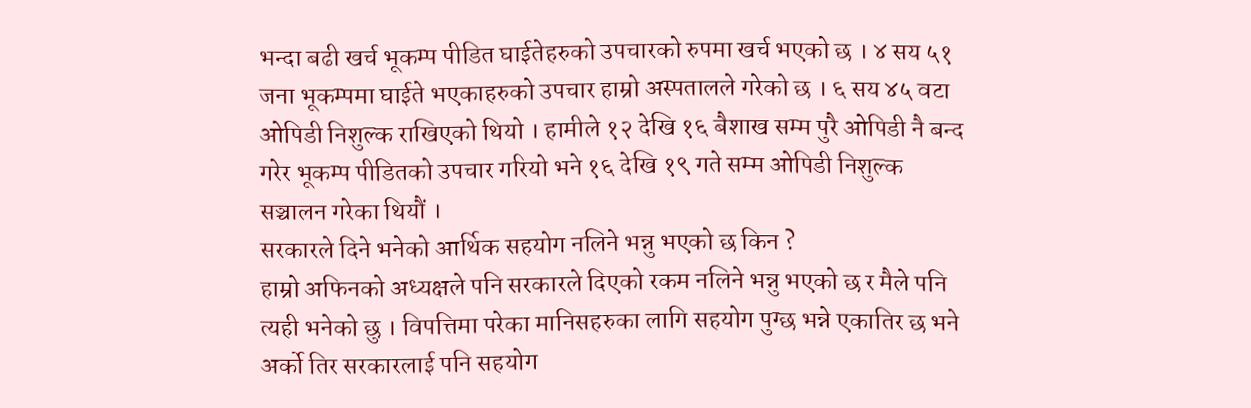भन्दा बढी खर्च भूकम्प पीडित घाईतेहरुको उपचारको रुपमा खर्च भएको छ । ४ सय ५१ जना भूकम्पमा घाईते भएकाहरुको उपचार हाम्रो अस्पतालले गरेको छ । ६ सय ४५ वटा ओपिडी निशुल्क राखिएको थियो । हामीले १२ देखि १६ बैशाख सम्म पुरै ओपिडी नै बन्द गरेर भूकम्प पीडितको उपचार गरियो भने १६ देखि १९ गते सम्म ओपिडी निशुल्क सञ्चालन गरेका थियौं ।
सरकारले दिने भनेको आर्थिक सहयोग नलिने भन्नु भएको छ किन ?
हाम्रो अफिनको अध्यक्षले पनि सरकारले दिएको रकम नलिने भन्नु भएको छ र मैले पनि त्यही भनेको छु । विपत्तिमा परेका मानिसहरुका लागि सहयोग पुग्छ भन्ने एकातिर छ भने अर्को तिर सरकारलाई पनि सहयोग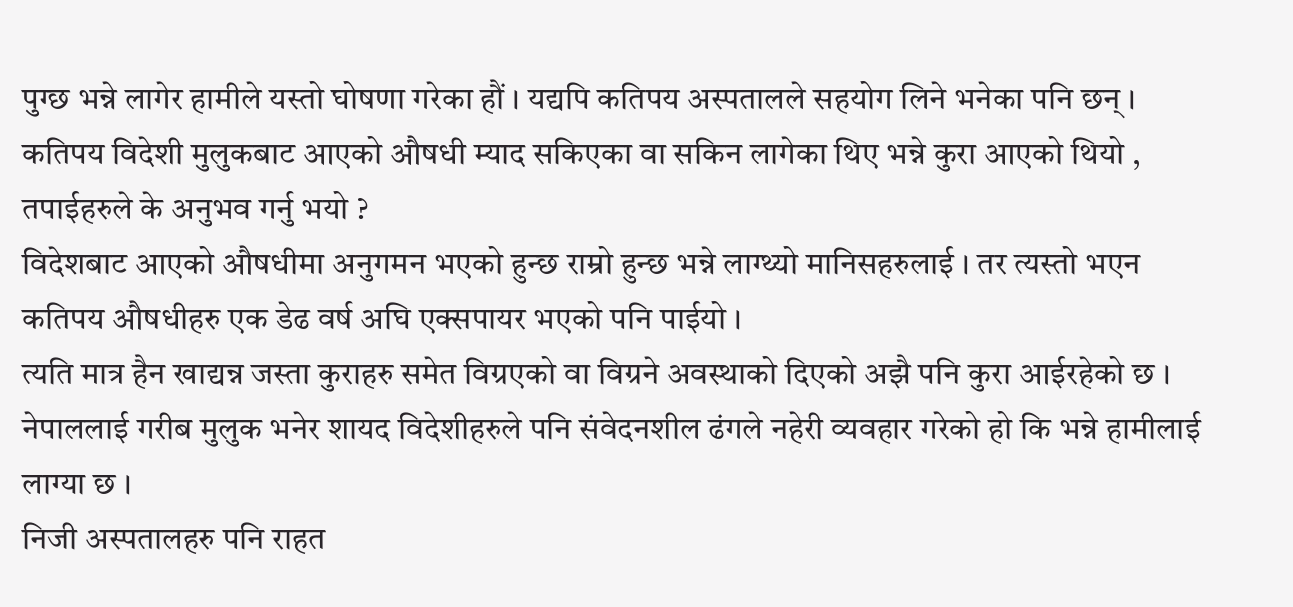पुग्छ भन्ने लागेर हामीले यस्तो घोषणा गरेका हौं । यद्यपि कतिपय अस्पतालले सहयोग लिने भनेका पनि छन् ।
कतिपय विदेशी मुलुकबाट आएको औषधी म्याद सकिएका वा सकिन लागेका थिए भन्ने कुरा आएको थियो , तपाईहरुले के अनुभव गर्नु भयो ?
विदेशबाट आएको औषधीमा अनुगमन भएको हुन्छ राम्रो हुन्छ भन्ने लाग्थ्यो मानिसहरुलाई । तर त्यस्तो भएन कतिपय औषधीहरु एक डेढ वर्ष अघि एक्सपायर भएको पनि पाईयो ।
त्यति मात्र हैन खाद्यन्न जस्ता कुराहरु समेत विग्रएको वा विग्रने अवस्थाको दिएको अझै पनि कुरा आईरहेको छ । नेपाललाई गरीब मुलुक भनेर शायद विदेशीहरुले पनि संवेदनशील ढंगले नहेरी व्यवहार गरेको हो कि भन्ने हामीलाई लाग्या छ ।
निजी अस्पतालहरु पनि राहत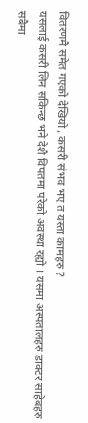वितरणमै समेत गएको देखियो , कसरी संभव भए त यस्ता कामहरु ?
यसलाई कसरी लिन सकिन्छ भने देशै विपतमा परेको अवस्था रह्यो । यसमा अस्पतालहरु डाक्टर साहेबहरु सबैमा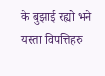के बुझाई रह्यो भने यस्ता विपत्तिहरु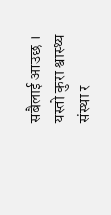सबैलाई आउछ । यस्तो कुरा श्वास्थ्य संस्था र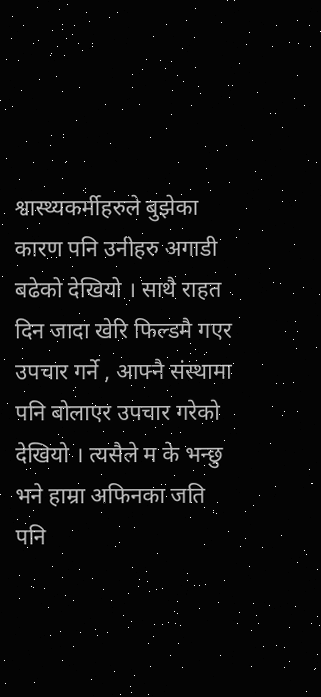श्वास्थ्यकर्मीहरुले बुझेका कारण पनि उनीहरु अगाडी बढेको देखियो । साथै राहत दिन जादा खेरि फिल्डमै गएर उपचार गर्ने , आफ्नै संस्थामा पनि बोलाएर उपचार गरेको देखियो । त्यसैले म के भन्छु भने हाम्रा अफिनका जति पनि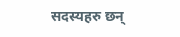सदस्यहरु छन्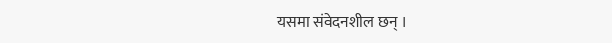यसमा संवेदनशील छन् ।